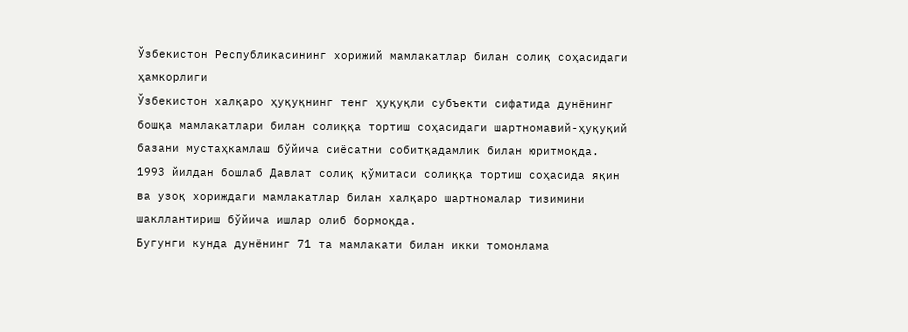Ўзбекистон Республикасининг хорижий мамлакатлар билан солиқ соҳасидаги ҳамкорлиги
Ўзбекистон халқаро ҳуқуқнинг тенг ҳуқуқли субъекти сифатида дунёнинг бошқа мамлакатлари билан солиққа тортиш соҳасидаги шартномавий-ҳуқуқий базани мустаҳкамлаш бўйича сиёсатни собитқадамлик билан юритмоқда. 1993 йилдан бошлаб Давлат солиқ қўмитаси солиққа тортиш соҳасида яқин ва узоқ хориждаги мамлакатлар билан халқаро шартномалар тизимини шакллантириш бўйича ишлар олиб бормоқда.
Бугунги кунда дунёнинг 71 та мамлакати билан икки томонлама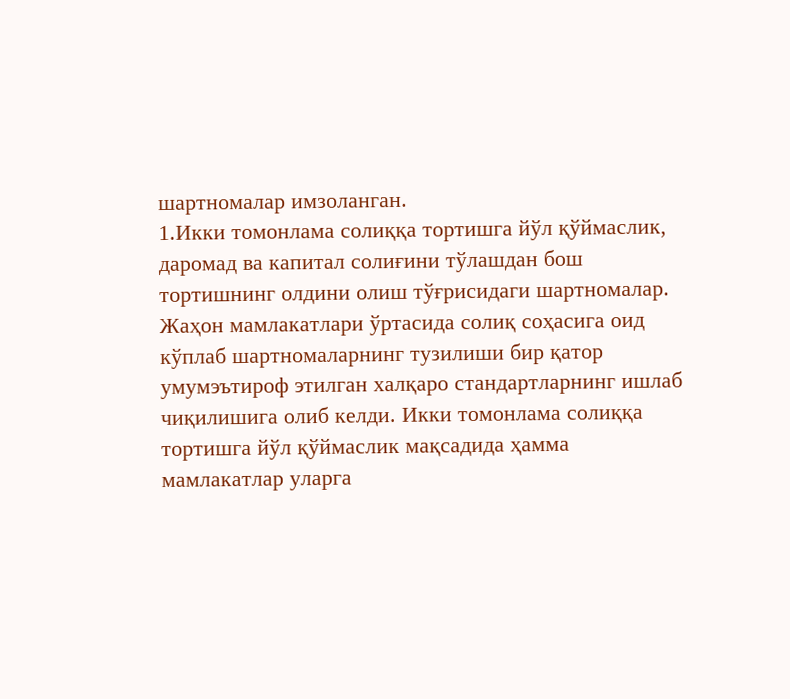шартномалар имзоланган.
1.Икки томонлама солиққа тортишга йўл қўймаслик, даромад ва капитал солиғини тўлашдан бош тортишнинг олдини олиш тўғрисидаги шартномалар.
Жаҳон мамлакатлари ўртасида солиқ соҳасига оид кўплаб шартномаларнинг тузилиши бир қатор умумэътироф этилган халқаро стандартларнинг ишлаб чиқилишига олиб келди. Икки томонлама солиққа тортишга йўл қўймаслик мақсадида ҳамма мамлакатлар уларга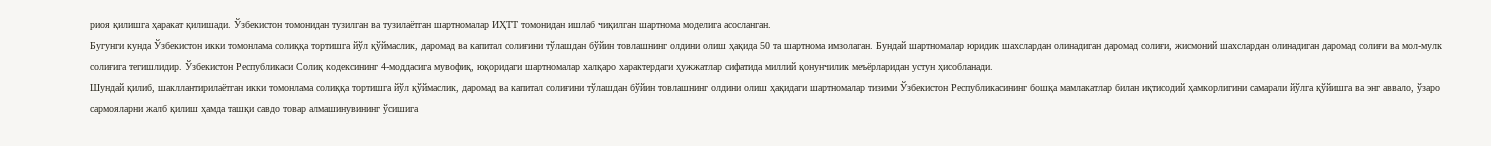риоя қилишга ҳаракат қилишади. Ўзбекистон томонидан тузилган ва тузилаётган шартномалар ИҲТТ томонидан ишлаб чиқилган шартнома моделига асосланган.
Бугунги кунда Ўзбекистон икки томонлама солиққа тортишга йўл қўймаслик, даромад ва капитал солиғини тўлашдан бўйин товлашнинг олдини олиш ҳақида 50 та шартнома имзолаган. Бундай шартномалар юридик шахслардан олинадиган даромад солиғи, жисмоний шахслардан олинадиган даромад солиғи ва мол-мулк солиғига тегишлидир. Ўзбекистон Республикаси Солиқ кодексининг 4-моддасига мувофиқ, юқоридаги шартномалар халқаро характердаги ҳужжатлар сифатида миллий қонунчилик меъёрларидан устун ҳисобланади.
Шундай қилиб, шакллантирилаётган икки томонлама солиққа тортишга йўл қўймаслик, даромад ва капитал солиғини тўлашдан бўйин товлашнинг олдини олиш ҳақидаги шартномалар тизими Ўзбекистон Республикасининг бошқа мамлакатлар билан иқтисодий ҳамкорлигини самарали йўлга қўйишга ва энг аввало, ўзаро сармояларни жалб қилиш ҳамда ташқи савдо товар алмашинувининг ўсишига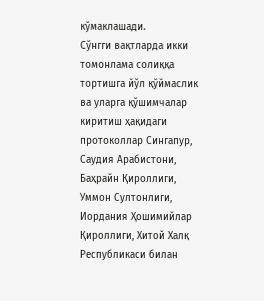кўмаклашади.
Сўнгги вақтларда икки томонлама солиққа тортишга йўл қўймаслик ва уларга қўшимчалар киритиш ҳақидаги протоколлар Сингапур, Саудия Арабистони, Баҳрайн Қироллиги, Уммон Султонлиги, Иордания Ҳошимийлар Қироллиги, Хитой Халқ Республикаси билан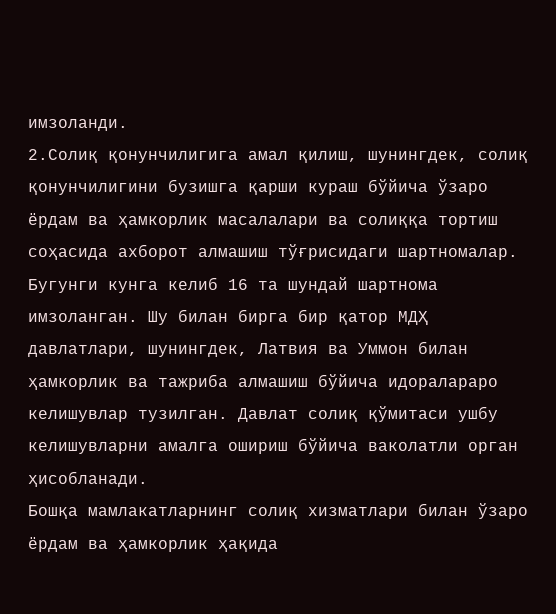имзоланди.
2.Солиқ қонунчилигига амал қилиш, шунингдек, солиқ қонунчилигини бузишга қарши кураш бўйича ўзаро ёрдам ва ҳамкорлик масалалари ва солиққа тортиш соҳасида ахборот алмашиш тўғрисидаги шартномалар.
Бугунги кунга келиб 16 та шундай шартнома имзоланган. Шу билан бирга бир қатор МДҲ давлатлари, шунингдек, Латвия ва Уммон билан ҳамкорлик ва тажриба алмашиш бўйича идоралараро келишувлар тузилган. Давлат солиқ қўмитаси ушбу келишувларни амалга ошириш бўйича ваколатли орган ҳисобланади.
Бошқа мамлакатларнинг солиқ хизматлари билан ўзаро ёрдам ва ҳамкорлик ҳақида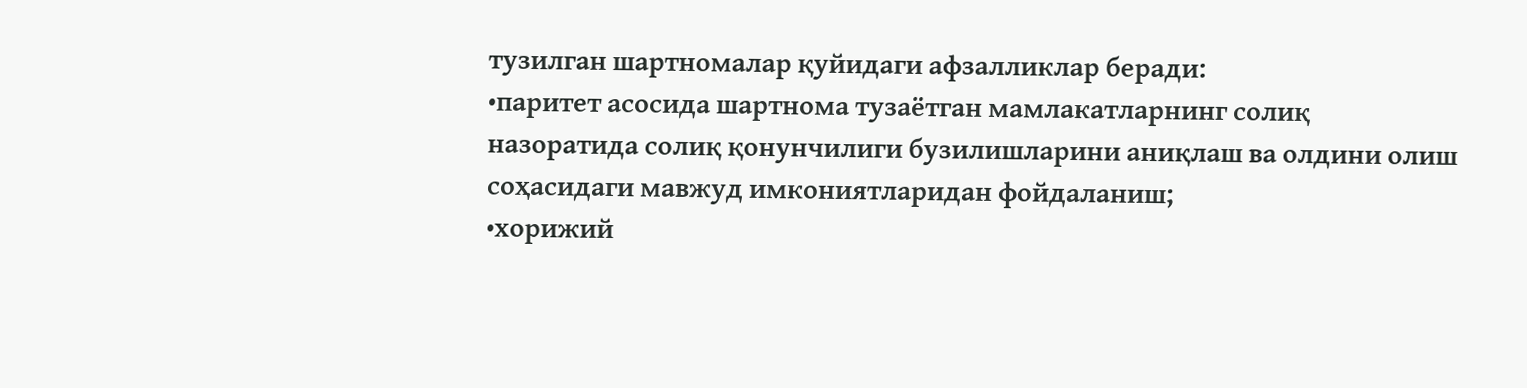тузилган шартномалар қуйидаги афзалликлар беради:
•паритет асосида шартнома тузаётган мамлакатларнинг солиқ назоратида солиқ қонунчилиги бузилишларини аниқлаш ва олдини олиш соҳасидаги мавжуд имкониятларидан фойдаланиш;
•хорижий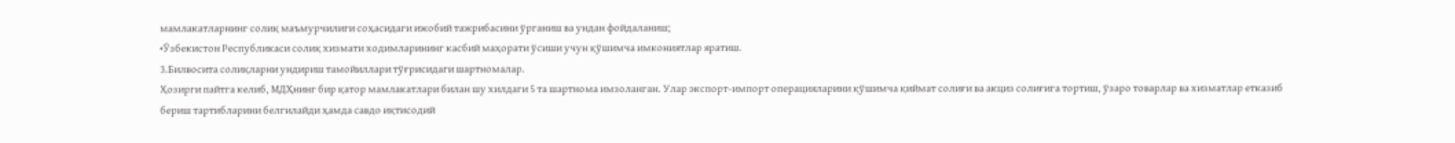мамлакатларнинг солиқ маъмурчилиги соҳасидаги ижобий тажрибасини ўрганиш ва ундан фойдаланиш;
•Ўзбекистон Республикаси солиқ хизмати ходимларининг касбий маҳорати ўсиши учун қўшимча имкониятлар яратиш.
3.Билвосита солиқларни ундириш тамойиллари тўғрисидаги шартномалар.
Ҳозирги пайтга келиб, МДҲнинг бир қатор мамлакатлари билан шу хилдаги 5 та шартнома имзоланган. Улар экспорт-импорт операцияларини қўшимча қиймат солиғи ва акциз солиғига тортиш, ўзаро товарлар ва хизматлар етказиб бериш тартибларини белгилайди ҳамда савдо иқтисодий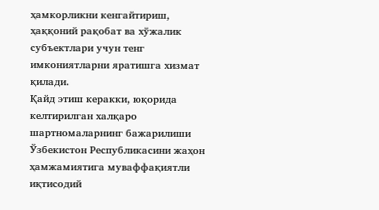ҳамкорликни кенгайтириш, ҳаққоний рақобат ва хўжалик субъектлари учун тенг имкониятларни яратишга хизмат қилади.
Қайд этиш керакки, юқорида келтирилган халқаро шартномаларнинг бажарилиши Ўзбекистон Республикасини жаҳон ҳамжамиятига муваффақиятли иқтисодий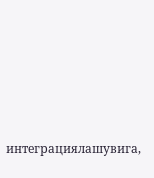интеграциялашувига,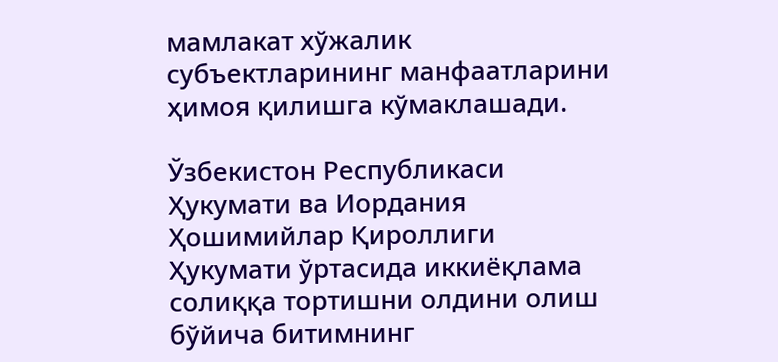мамлакат хўжалик субъектларининг манфаатларини ҳимоя қилишга кўмаклашади.

Ўзбекистон Республикаси Ҳукумати ва Иордания Ҳошимийлар Қироллиги Ҳукумати ўртасида иккиёқлама солиққа тортишни олдини олиш бўйича битимнинг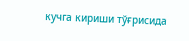кучга кириши тўғрисида